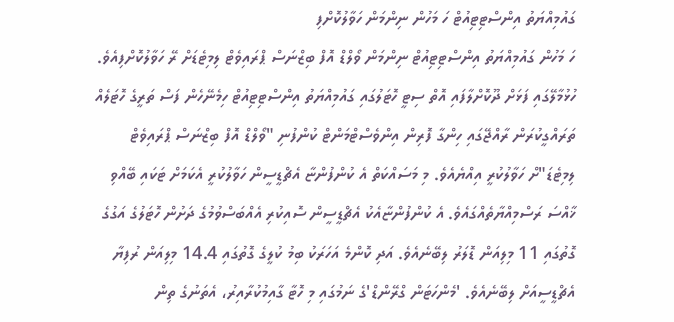ގައުމިއްޔަތު އިންސްޓިޓިއުޓް ހަ މަހުން ނިންމަން ހަވާލުކޮށްފި
ހަ މަހުން ގައުމިއްޔަތު އިންސްޓިޓިއުޓް ނިންމަން ވޯލްޑް އޮފް ބިޒްނަސް ޕްރައިވެޓް ލިމިޓެޑަށް ރޭ ހަވާލުކޮށްފިއެވެ. ހުޅުމާލޭގައި ފަޅަށް ދޫކޮށްލާފައި އޮތް ސިޓީ ހޮޓަލުގައި ގައުމިއްޔަތު އިންސްޓިޓިއުޓް ހިމެނޭހެން ފަސް ތަރީގެ ހޮޓަލެއް ތަރައްގީކުރަން ރާއްޖޭގައި ހިންގާ ފޮރިން އިންވެސްޓްމަންޓް ކުންފުނި "ވޯލްޑް އޮފް ބިޒްނަސް ޕްރައިވެޓް ލިމިޓެޑަ"ށް ހަވާލުކުރީ އިއްޔެއެވެ. މި މަސައްކަތް އެ ކުންފުންޏާ އެޗްޑީސީން ހަވާލުކުރީ އެކަމަށް ޓަކައި ބޭއްވި ޚާއްސަ ރަސްމިއްޔާތެއްގައެވެ. އެ ކުންފުންޏާއެކު އެޗްޑީސީން ސޮއިކުރި އެއްބަސްވުމުގެ ދަށުން ހޮޓަލުގެ އަގުގެ ގޮތުގައި 11 މިލިއަން ޑޮލަރު ލިބޭނެއެވެ. އަދި ކޮންމެ އަހަރަކު ބިމު ކުލީގެ ގޮތުގައި 14.4 މިލިއަން ރުފިޔާ އެޗްޑީސީއަށް ލިބޭނެއެވެ. 'މެންހަޓަން ގްރޭންޑް'ގެ ނަމުގައި މި ހޮޓާ ގާއިމުކުރާއިރު، އެތަނުގެ ތިން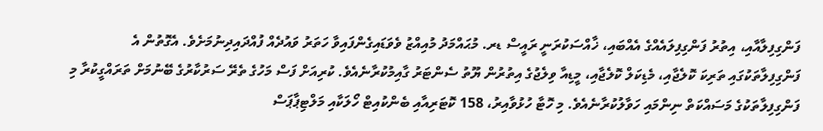ފަންގިފިލާއާއި، އިތުރު ފަންގިފިލައެއްގެ އެއްބައި، ޚާއްސަކުރަނީ ރައީސް ޑރ. މުޙައްމަދު މުއިއްޒު ވެވަޑައިގެންފައިވާ ހަތަރު ވައުދެއް ފުއްދައިދިނުމަށެވެ. އެގޮތުން އެ ފަންގިފިލާތަކުގައި ތަރިކަ ކޮލެޖާއި، މެޑިކަލް ކޮލެޖާއި، މީޑިއާ ވިލެޖުގެ އިތުރުން ޔޫތު ސެންޓަރު ގާއިމުކުރާނެއެވެ. ކުރިއަށް ފަސް މަހުގެ ތެރޭ ސަރުކާރުގެ ބޭނުމަށް ތަރައްގީކުރާ މި ފަންގިފިލާތަކުގެ މަސައްކަތް ނިންމައި ހަވާލުކުރާނެއެވެ. މި ހޮޓާ ހުޅުވާއިރު، 158 ކޮޓަރިއާއި ބެންކުއިޓް ހޯލަކާއި މަލްޓިޕާޕަސް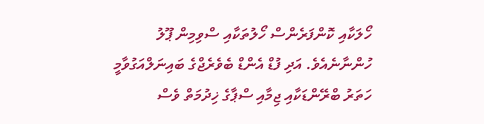ހޯލަކާއި ކޮންފަރެންސް ހޯލުތަކާއި ސްވިމިން ޕޫލު ހުންނާނެއެވެ. އަދި ފުޑް އެންޑް ބެވެރެޖްގެ ބައިނަލްއަގުވާމީ ހަތަރު ބްރޭންޑަކާއި ޖިމާއި ސްޕާގެ ޚިދުމަތް ވެސް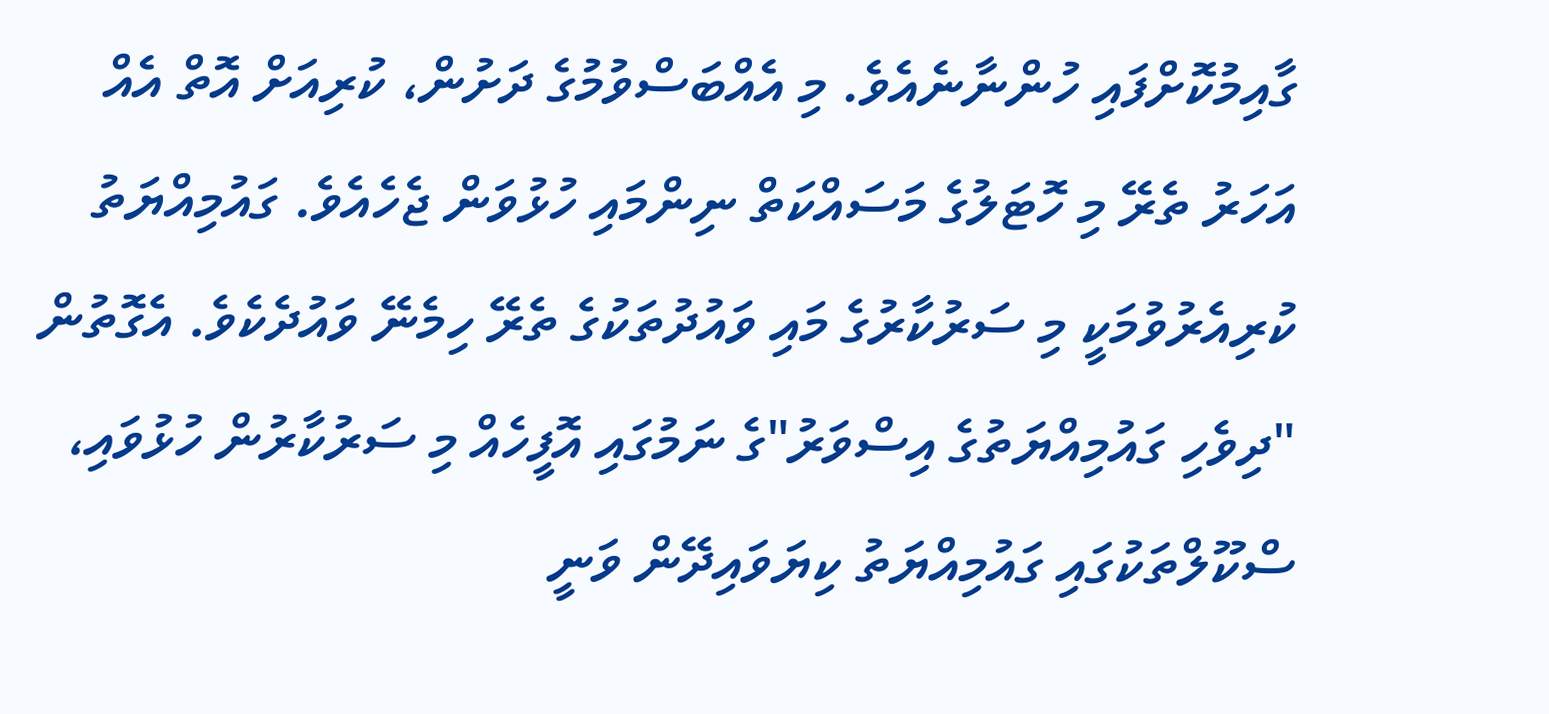ގާއިމުކޮށްފައި ހުންނާނެއެވެ. މި އެއްބަސްވުމުގެ ދަށުން، ކުރިއަށް އޮތް އެއް އަހަރު ތެރޭ މި ހޮޓަލުގެ މަސައްކަތް ނިންމައި ހުޅުވަން ޖެހެއެވެ. ގައުމިއްޔަތު ކުރިއެރުވުމަކީ މި ސަރުކާރުގެ މައި ވައުދުތަކުގެ ތެރޭ ހިމެނޭ ވައުދެކެވެ. އެގޮތުން "ދިވެހި ގައުމިއްޔަތުގެ އިސްވަރު"ގެ ނަމުގައި އޮފީހެއް މި ސަރުކާރުން ހުޅުވައި، ސްކޫލްތަކުގައި ގައުމިއްޔަތު ކިޔަވައިދޭން ވަނީ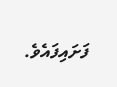ފަށައިފައެވެ.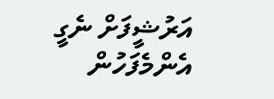އަރުޝީފަށް ނެގީ
އެންމެފަހުން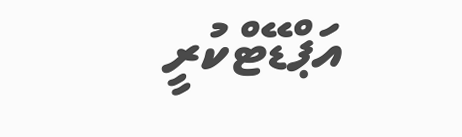އަޕްޑޭޓްކުރީ